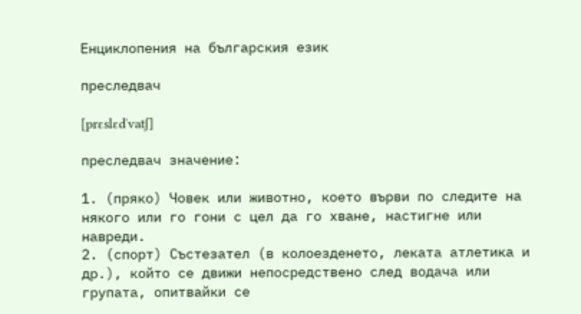Енциклопения на българския език

преследвач

[prɛslɛdˈvatʃ]

преследвач значение:

1. (пряко) Човек или животно, което върви по следите на някого или го гони с цел да го хване, настигне или навреди.
2. (спорт) Състезател (в колоезденето, леката атлетика и др.), който се движи непосредствено след водача или групата, опитвайки се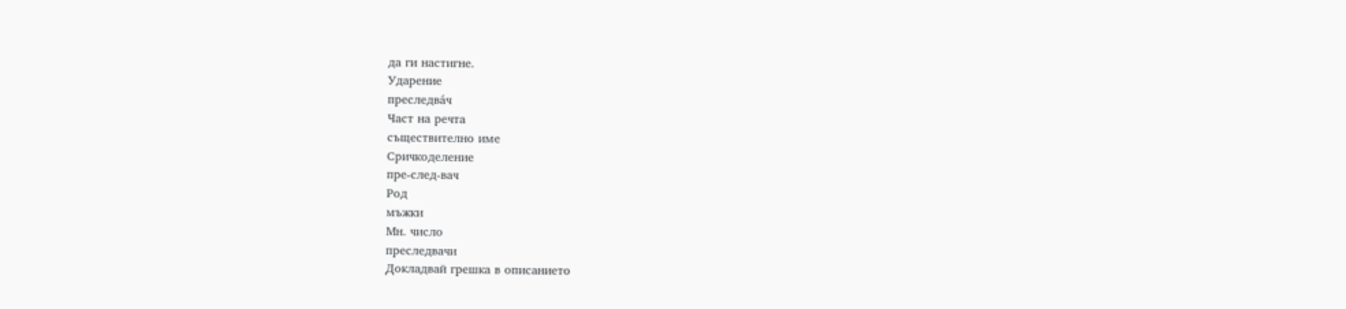да ги настигне.
Ударение
преследва́ч
Част на речта
съществително име
Сричкоделение
пре-след-вач
Род
мъжки
Мн. число
преследвачи
Докладвай грешка в описанието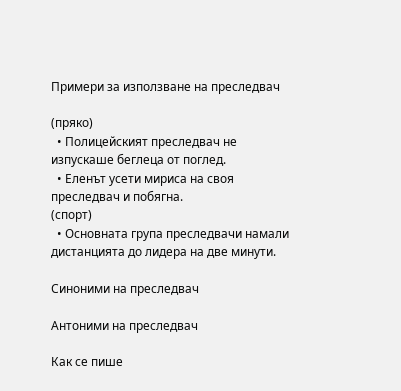Примери за използване на преследвач

(пряко)
  • Полицейският преследвач не изпускаше беглеца от поглед.
  • Еленът усети мириса на своя преследвач и побягна.
(спорт)
  • Основната група преследвачи намали дистанцията до лидера на две минути.

Синоними на преследвач

Антоними на преследвач

Как се пише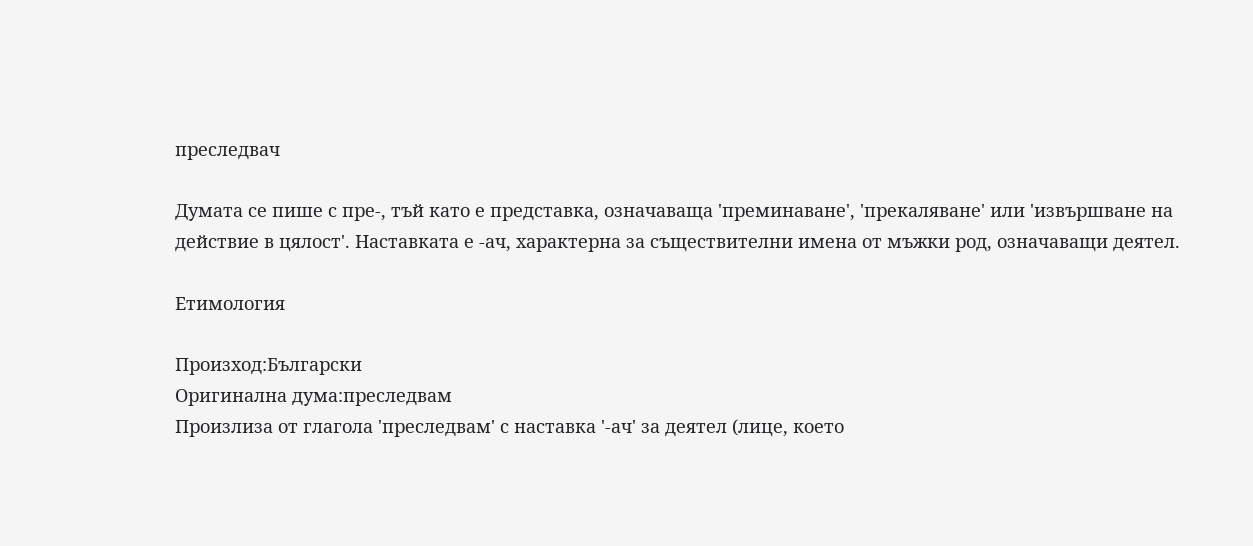преследвач

Думата се пише с пре-, тъй като е представка, означаваща 'преминаване', 'прекаляване' или 'извършване на действие в цялост'. Наставката е -ач, характерна за съществителни имена от мъжки род, означаващи деятел.

Етимология

Произход:Български
Оригинална дума:преследвам
Произлиза от глагола 'преследвам' с наставка '-ач' за деятел (лице, което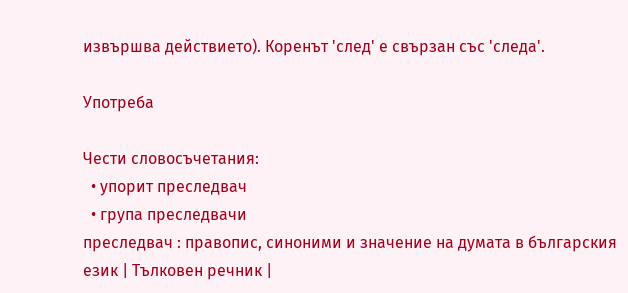извършва действието). Коренът 'след' е свързан със 'следа'.

Употреба

Чести словосъчетания:
  • упорит преследвач
  • група преследвачи
преследвач : правопис, синоними и значение на думата в българския език | Тълковен речник |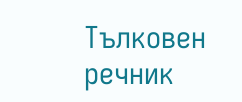Тълковен речник